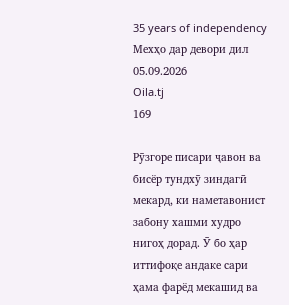35 years of independency
Мехҳо дар девори дил
05.09.2026
Oila.tj
169

Рӯзгоре писари ҷавон ва бисёр тундхӯ зиндагӣ мекард, ки наметавонист забону хашми худро нигоҳ дорад. Ӯ бо ҳар иттифоқе андаке сари ҳама фарёд мекашид ва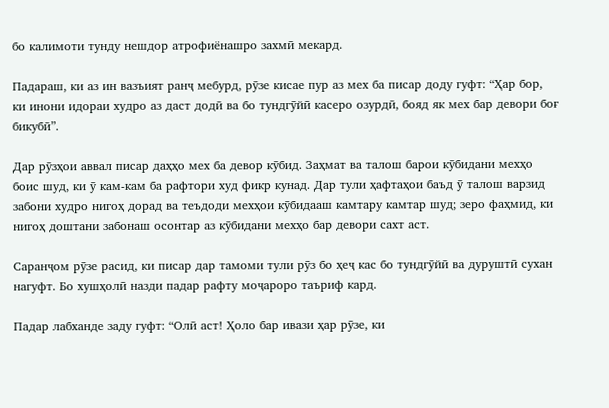бо калимоти тунду нешдор атрофиёнашро захмӣ мекард.

Падараш, ки аз ин вазъият ранҷ мебурд, рӯзе кисае пур аз мех ба писар доду гуфт: “Ҳар бор, ки инони идораи худро аз даст додӣ ва бо тундгӯйӣ касеро озурдӣ, бояд як мех бар девори боғ бикубӣ”.

Дар рӯзҳои аввал писар даҳҳо мех ба девор кӯбид. Заҳмат ва талош барои кӯбидани мехҳо боис шуд, ки ӯ кам-кам ба рафтори худ фикр кунад. Дар тули ҳафтаҳои баъд ӯ талош варзид забони худро нигоҳ дорад ва теъдоди мехҳои кӯбидааш камтару камтар шуд; зеро фаҳмид, ки нигоҳ доштани забонаш осонтар аз кӯбидани мехҳо бар девори сахт аст.

Саранҷом рӯзе расид, ки писар дар тамоми тули рӯз бо ҳеҷ кас бо тундгӯйӣ ва дуруштӣ сухан нагуфт. Бо хушҳолӣ назди падар рафту моҷароро таъриф кард.

Падар лабханде заду гуфт: “Олӣ аст! Ҳоло бар ивази ҳар рӯзе, ки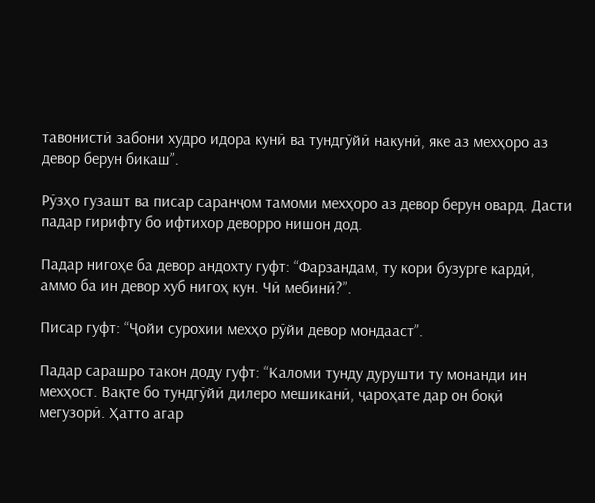тавонистӣ забони худро идора кунӣ ва тундгӯйӣ накунӣ, яке аз мехҳоро аз девор берун бикаш”.

Рӯзҳо гузашт ва писар саранҷом тамоми мехҳоро аз девор берун овард. Дасти падар гирифту бо ифтихор деворро нишон дод.

Падар нигоҳе ба девор андохту гуфт: “Фарзандам, ту кори бузурге кардӣ, аммо ба ин девор хуб нигоҳ кун. Чӣ мебинӣ?”.

Писар гуфт: “Ҷойи сурохии мехҳо рӯйи девор мондааст”.

Падар сарашро такон доду гуфт: “Каломи тунду дурушти ту монанди ин мехҳост. Вақте бо тундгӯйӣ дилеро мешиканӣ, ҷароҳате дар он боқӣ мегузорӣ. Ҳатто агар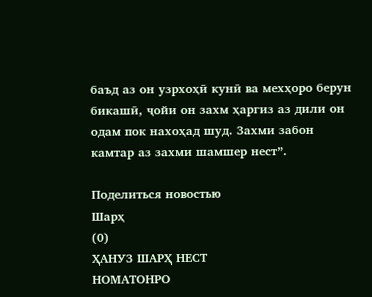баъд аз он узрхоҳӣ кунӣ ва мехҳоро берун бикашӣ, ҷойи он захм ҳаргиз аз дили он одам пок нахоҳад шуд. Захми забон камтар аз захми шамшер нест”.

Поделиться новостью
Шарҳ
(0)
ҲАНУЗ ШАРҲ НЕСТ
НОМАТОНРО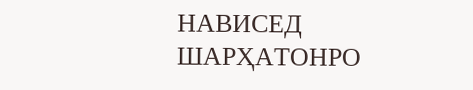НАВИСЕД
ШАРҲАТОНРО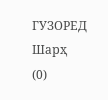ГУЗОРЕД
Шарҳ
(0)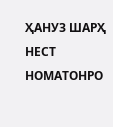ҲАНУЗ ШАРҲ НЕСТ
НОМАТОНРО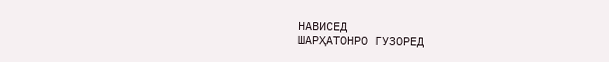НАВИСЕД
ШАРҲАТОНРО ГУЗОРЕД